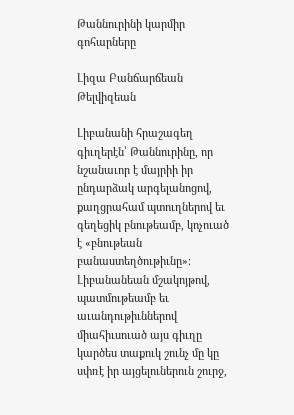Թաննուրինի կարմիր գոհարները

Լիզա Բանճարճեան Թելվիզեան

Լիբանանի հրաշագեղ գիւղերէն՝ Թաննուրինը, որ նշանաւոր է մայրիի իր ընդարձակ արգելանոցով, քաղցրահամ պտուղներով եւ գեղեցիկ բնութեամբ, կոչուած  է «բնութեան բանաստեղծութիւնը»։ Լիբանանեան մշակոյթով, պատմութեամբ եւ աւանդութիւններով միահիւսուած այս գիւղը կարծես տաքուկ շունչ մը կը սփռէ իր այցելուներուն շուրջ,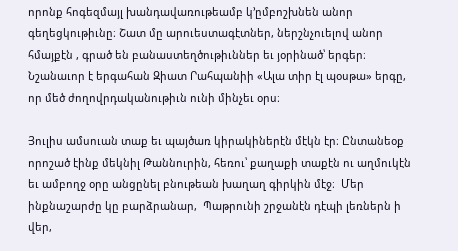որոնք հոգեզմայլ խանդավառութեամբ կ’ըմբոշխնեն անոր գեղեցկութիւնը։ Շատ մը արուեստագէտներ, ներշնչուելով անոր հմայքէն , գրած են բանաստեղծութիւններ եւ յօրինած՝ երգեր։ Նշանաւոր է երգահան Զիատ Րահպանիի «Ալա տիր էլ պօսթա» երգը, որ մեծ ժողովրդականութիւն ունի մինչեւ օրս։

Յուլիս ամսուան տաք եւ պայծառ կիրակիներէն մէկն էր։ Ընտանեօք որոշած էինք մեկնիլ Թաննուրին, հեռու՝ քաղաքի տաքէն ու աղմուկէն եւ ամբողջ օրը անցընել բնութեան խաղաղ գիրկին մէջ։  Մեր ինքնաշարժը կը բարձրանար,  Պաթրունի շրջանէն դէպի լեռներն ի վեր,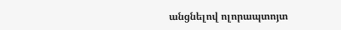անցնելով ոլորապտոյտ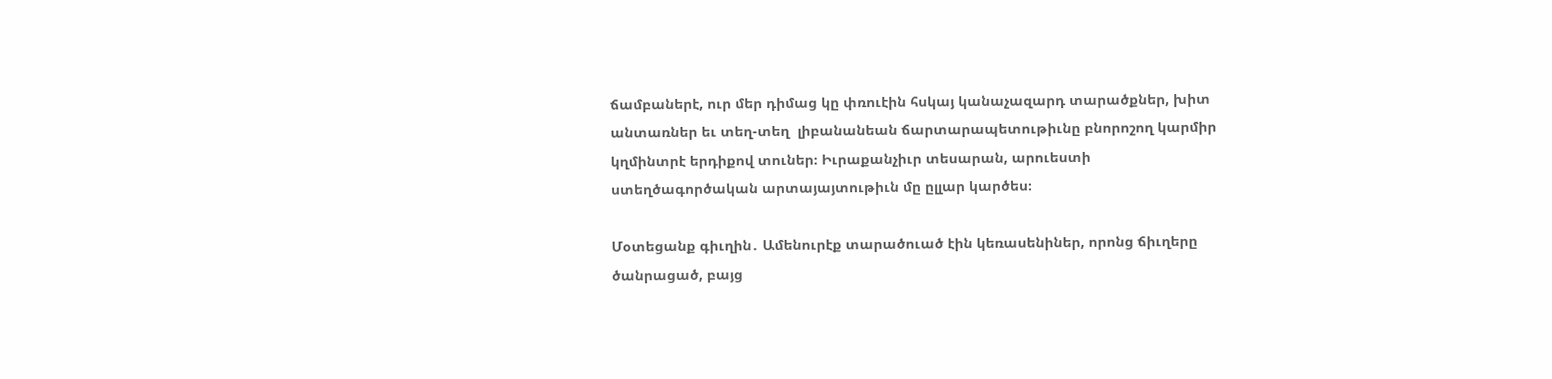ճամբաներէ, ուր մեր դիմաց կը փռուէին հսկայ կանաչազարդ տարածքներ, խիտ անտառներ եւ տեղ-տեղ  լիբանանեան ճարտարապետութիւնը բնորոշող կարմիր կղմինտրէ երդիքով տուներ։ Իւրաքանչիւր տեսարան, արուեստի ստեղծագործական արտայայտութիւն մը ըլլար կարծես։

Մօտեցանք գիւղին․ Ամենուրէք տարածուած էին կեռասենիներ, որոնց ճիւղերը ծանրացած, բայց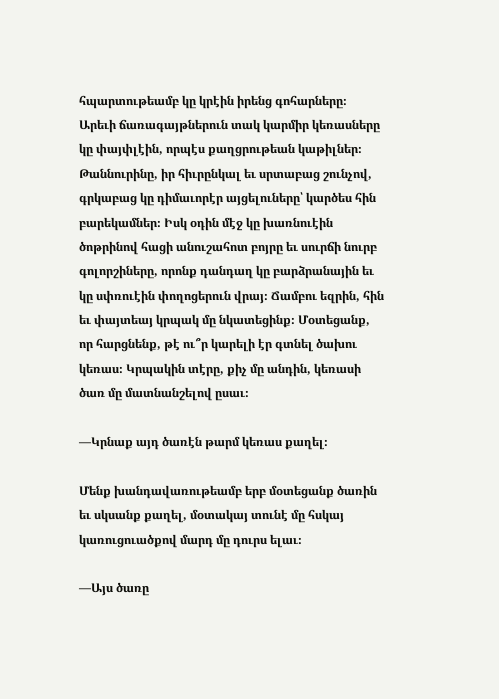հպարտութեամբ կը կրէին իրենց գոհարները։ Արեւի ճառագայթներուն տակ կարմիր կեռասները կը փայփլէին, որպէս քաղցրութեան կաթիլներ։ Թաննուրինը, իր հիւրընկալ եւ սրտաբաց շունչով, գրկաբաց կը դիմաւորէր այցելուները՝ կարծես հին բարեկամներ։ Իսկ օդին մէջ կը խառնուէին ծոթրինով հացի անուշահոտ բոյրը եւ սուրճի նուրբ գոլորշիները, որոնք դանդաղ կը բարձրանային եւ կը սփռուէին փողոցերուն վրայ։ Ճամբու եզրին, հին եւ փայտեայ կրպակ մը նկատեցինք։ Մօտեցանք, որ հարցնենք, թէ ու՞ր կարելի էր գտնել ծախու կեռաս։ Կրպակին տէրը, քիչ մը անդին, կեռասի ծառ մը մատնանշելով ըսաւ։

—Կրնաք այդ ծառէն թարմ կեռաս քաղել։

Մենք խանդավառութեամբ երբ մօտեցանք ծառին եւ սկսանք քաղել, մօտակայ տունէ մը հսկայ կառուցուածքով մարդ մը դուրս ելաւ։

—Այս ծառը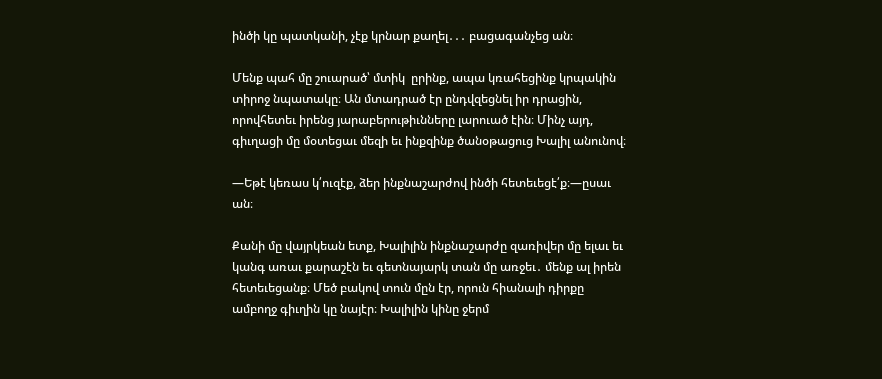ինծի կը պատկանի, չէք կրնար քաղել․․․ բացագանչեց ան։

Մենք պահ մը շուարած՝ մտիկ  ըրինք, ապա կռահեցինք կրպակին տիրոջ նպատակը։ Ան մտադրած էր ընդվզեցնել իր դրացին, որովհետեւ իրենց յարաբերութիւնները լարուած էին։ Մինչ այդ, գիւղացի մը մօտեցաւ մեզի եւ ինքզինք ծանօթացուց Խալիլ անունով։

—Եթէ կեռաս կ՛ուզէք, ձեր ինքնաշարժով ինծի հետեւեցէ՛ք։—ըսաւ ան։

Քանի մը վայրկեան ետք, Խալիլին ինքնաշարժը զառիվեր մը ելաւ եւ կանգ առաւ քարաշէն եւ գետնայարկ տան մը առջեւ․ մենք ալ իրեն հետեւեցանք։ Մեծ բակով տուն մըն էր, որուն հիանալի դիրքը ամբողջ գիւղին կը նայէր։ Խալիլին կինը ջերմ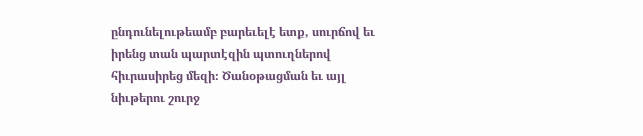ընդունելութեամբ բարեւելէ ետք, սուրճով եւ իրենց տան պարտէզին պտուղներով հիւրասիրեց մեզի։ Ծանօթացման եւ այլ նիւթերու շուրջ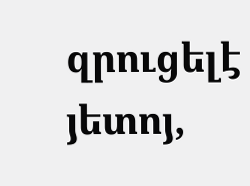զրուցելէ յետոյ,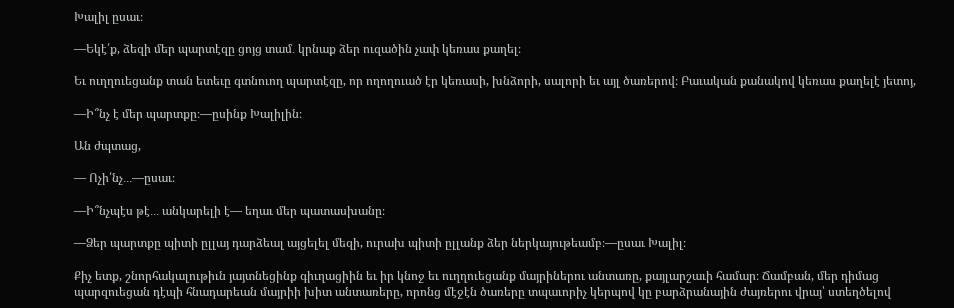Խալիլ ըսաւ։

—Եկէ՛ք, ձեզի մեր պարտէզը ցոյց տամ․ կրնաք ձեր ուզածին չափ կեռաս քաղել։

Եւ ուղղուեցանք տան ետեւը գտնուող պարտէզը, որ ողողուած էր կեռասի, խնձորի, սալորի եւ այլ ծառերով։ Բաւական քանակով կեռաս քաղելէ յետոյ,

—Ի՞նչ է մեր պարտքը։—ըսինք Խալիլին։

Ան ժպտաց,

— Ոչի՛նչ․․․—ըսաւ։

—Ի՞նչպէս թէ․․․ անկարելի է— եղաւ մեր պատասխանը։

—Ձեր պարտքը պիտի ըլլայ դարձեալ այցելել մեզի, ուրախ պիտի ըլլանք ձեր ներկայութեամբ։—ըսաւ Խալիլ։

Քիչ ետք, շնորհակալութիւն յայտնեցինք գիւղացիին եւ իր կնոջ եւ ուղղուեցանք մայրիներու անտառը, քայլարշաւի համար։ Ճամբան, մեր դիմաց պարզուեցան դէպի հնադարեան մայրիի խիտ անտառերը, որոնց մէջէն ծառերը տպաւորիչ կերպով կը բարձրանային ժայռերու վրայ՝ ստեղծելով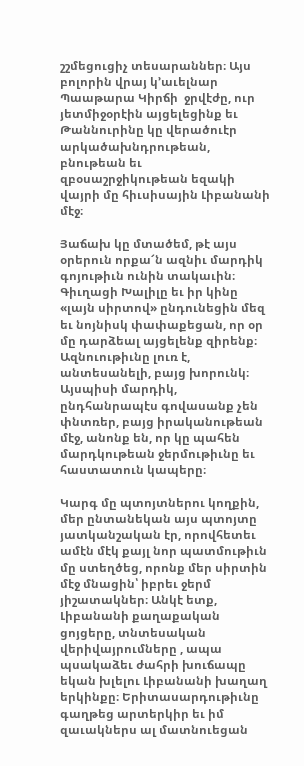շշմեցուցիչ տեսարաններ։ Այս բոլորին վրայ կ’աւելնար Պաաթարա Կիրճի  ջրվէժը, ուր յետմիջօրէին այցելեցինք եւ Թաննուրինը կը վերածուէր արկածախնդրութեան, բնութեան եւ զբօսաշրջիկութեան եզակի վայրի մը հիւսիսային Լիբանանի մէջ։

Յաճախ կը մտածեմ, թէ այս օրերուն որքա՜ն ազնիւ մարդիկ գոյութիւն ունին տակաւին։ Գիւղացի Խալիլը եւ իր կինը «լայն սիրտով» ընդունեցին մեզ եւ նոյնիսկ փափաքեցան, որ օր մը դարձեալ այցելենք զիրենք։ Ազնուութիւնը լուռ է, անտեսանելի, բայց խորունկ։ Այսպիսի մարդիկ, ընդհանրապէս գովասանք չեն փնտռեր, բայց իրականութեան մէջ, անոնք են, որ կը պահեն մարդկութեան ջերմութիւնը եւ հաստատուն կապերը։

Կարգ մը պտոյտներու կողքին, մեր ընտանեկան այս պտոյտը յատկանշական էր, որովհետեւ ամէն մէկ քայլ նոր պատմութիւն մը ստեղծեց, որոնք մեր սիրտին մէջ մնացին՝ իբրեւ ջերմ յիշատակներ։ Անկէ ետք, Լիբանանի քաղաքական ցոյցերը, տնտեսական վերիվայրումները , ապա պսակաձեւ ժահրի խուճապը եկան խլելու Լիբանանի խաղաղ երկինքը։ Երիտասարդութիւնը գաղթեց արտերկիր եւ իմ զաւակներս ալ մատնուեցան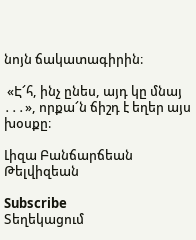նոյն ճակատագիրին։

 «Է՜հ, ինչ ընես, այդ կը մնայ ․․․», որքա՜ն ճիշդ է եղեր այս խօսքը։

Լիզա Բանճարճեան Թելվիզեան

Subscribe
Տեղեկացում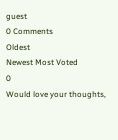guest
0 Comments
Oldest
Newest Most Voted
0
Would love your thoughts,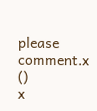please comment.x
()
x